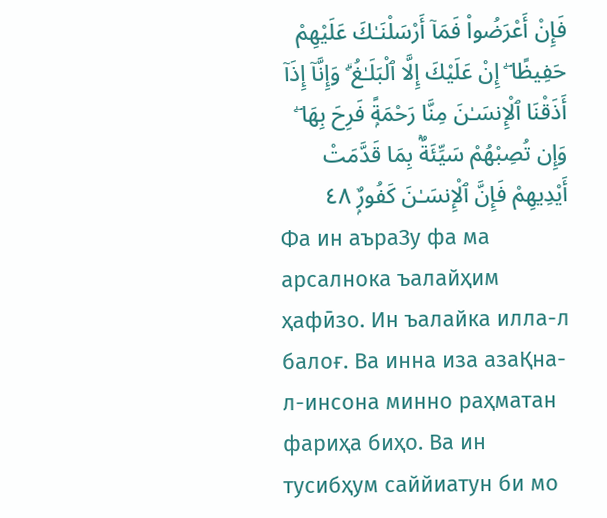فَإِنْ أَعْرَضُوا۟ فَمَآ أَرْسَلْنَـٰكَ عَلَيْهِمْ حَفِيظًا ۖ إِنْ عَلَيْكَ إِلَّا ٱلْبَلَـٰغُ ۗ وَإِنَّآ إِذَآ أَذَقْنَا ٱلْإِنسَـٰنَ مِنَّا رَحْمَةًۭ فَرِحَ بِهَا ۖ وَإِن تُصِبْهُمْ سَيِّئَةٌۢ بِمَا قَدَّمَتْ أَيْدِيهِمْ فَإِنَّ ٱلْإِنسَـٰنَ كَفُورٌۭ ٤٨
Фа ин аъраЗу фа ма арсалнока ъалайҳим ҳафӣзо. Ин ъалайка илла-л балоғ. Ва инна иза азаҚна-л-инсона минно раҳматан фариҳа биҳо. Ва ин тусибҳум саййиатун би мо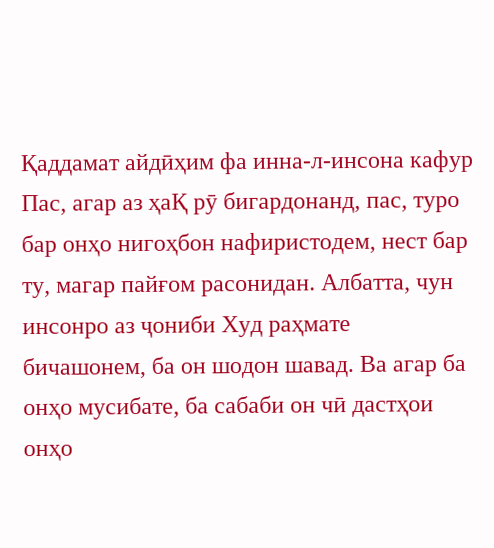Қаддамат айдӣҳим фа инна-л-инсона кафур
Пас, агар аз ҳаҚ рӯ бигардонанд, пас, туро бар онҳо нигоҳбон нафиристодем, нест бар ту, магар пайғом расонидан. Албатта, чун инсонро аз ҷониби Худ раҳмате бичашонем, ба он шодон шавад. Ва агар ба онҳо мусибате, ба сабаби он чӣ дастҳои онҳо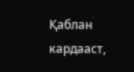Қаблан кардааст,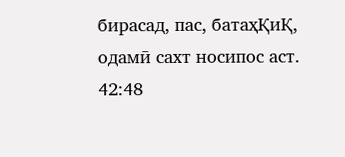бирасад, пас, батаҳҚиҚ, одамӣ сахт носипос аст.
42:48